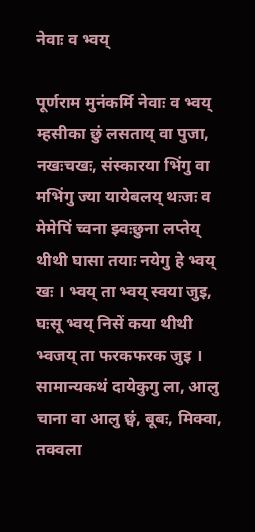नेवाः व भ्वय्

पूर्णराम मुनंकर्मि नेवाः व भ्वय् म्हसीका छुं लसताय् वा पुजा, नखःचखः, संस्कारया भिंगु वा मभिंगु ज्या यायेबलय् थःजः व मेमेपिं च्वना झ्वःछुना लप्तेय् थीथी घासा तयाः नयेगु हे भ्वय् खः । भ्वय् ता भ्वय् स्वया जुइ, घःसू भ्वय् निसें कया थीथी भ्वजय् ता फरकफरक जुइ । सामान्यकथं दायेकुगु ला, आलु चाना वा आलु छ्वं, बूबः, मिक्वा, तक्वला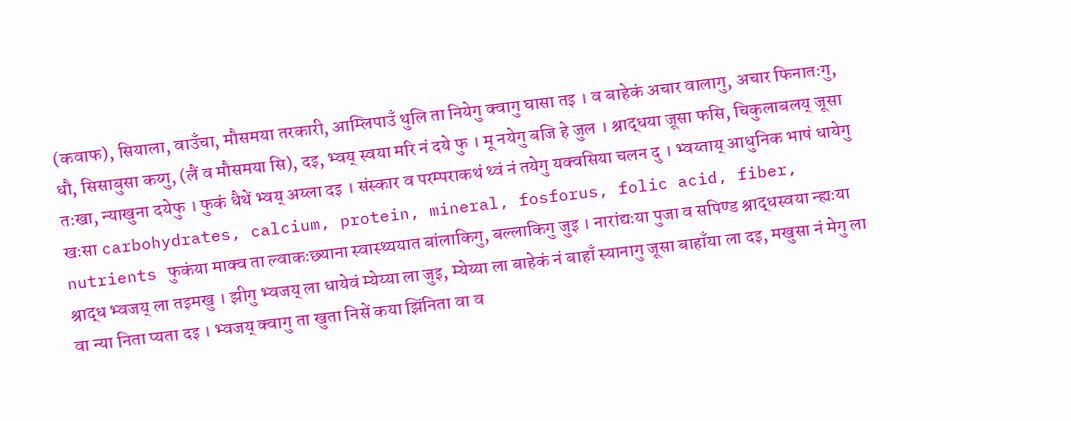(कवाफ), सियाला, वाउँचा, मौसमया तरकारी, आम्लिपाउँ थुलि ता नियेगु क्वागु घासा तइ । व बाहेकं अचार वालागु, अचार फिनातःगु, धौ, सिसाबुसा कय्गु, (लैं व मौसमया सि), दइ, भ्वय् स्वया मरि नं दये फु । मू नयेगु बजि हे जुल । श्राद्धया जूसा फसि, चिकुलाबलय् जूसा तःखा, न्याखुना दयेफु । फुकं धैथें भ्वय् अय्ला दइ । संस्कार व परम्पराकथं थ्वं नं तयेगु यक्वसिया चलन दु । भ्वय्ताय् आधुनिक भाषं धायेगु खःसा carbohydrates, calcium, protein, mineral, fosforus, folic acid, fiber, nutrients फुकंया माक्व ता ल्वाकःछ्याना स्वास्थ्ययात बांलाकिगु, बल्लाकिगु जुइ । नारांद्यःया पुजा व सपिण्ड श्राद्धस्वया न्ह्यःया श्राद्ध भ्वजय् ला तइमखु । झीगु भ्वजय् ला धायेवं म्येय्या ला जुइ, म्येय्या ला बाहेकं नं बाहाँ स्यानागु जूसा बाहाँया ला दइ, मखुसा नं मेगु ला वा न्या निता प्यता दइ । भ्वजय् क्वागु ता खुता निसें कया झिंनिता वा व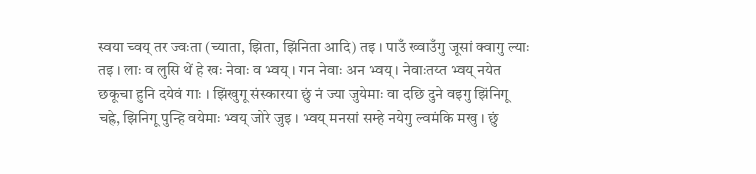स्वया च्वय् तर ज्वःता (च्याता, झिता, झिंनिता आदि) तइ । पाउँ ख्वाउँगु जूसां क्वागु ल्याः तइ । लाः व लुसि थें हे खः नेवाः व भ्वय् । गन नेवाः अन भ्वय् । नेवाःतय्त भ्वय् नयेत छकूचा हुनि दयेवं गाः । झिंखुगू संस्कारया छुं नं ज्या जुयेमाः वा दछि दुने वइगु झिंनिगू चह्रे, झिनिगू पुन्हि वयेमाः भ्वय् जोरे जुइ । भ्वय् मनसां सम्हे नयेगु ल्वमंकि मखु । छुं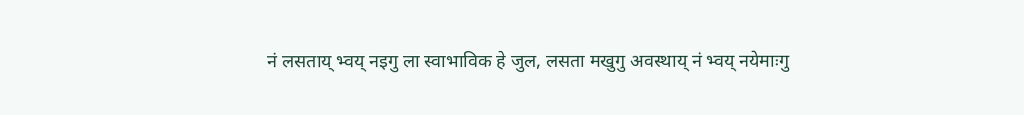नं लसताय् भ्वय् नइगु ला स्वाभाविक हे जुल, लसता मखुगु अवस्थाय् नं भ्वय् नयेमाःगु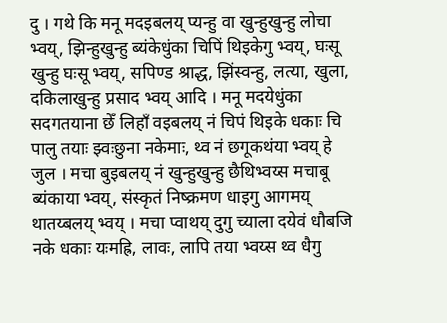दु । गथे कि मनू मदइबलय् प्यन्हु वा खुन्हुखुन्हु लोचा भ्वय्, झिन्हुखुन्हु ब्यंकेधुंका चिपिं थिइकेगु भ्वय्, घःसू खुन्हु घःसू भ्वय्, सपिण्ड श्राद्ध, झिंस्वन्हु, लत्या, खुला, दकिलाखुन्हु प्रसाद भ्वय् आदि । मनू मदयेधुंका सदगतयाना छेँ लिहाँ वइबलय् नं चिपं थिइके धकाः चि पालु तयाः झ्वःछुना नकेमाः, थ्व नं छगूकथंया भ्वय् हे जुल । मचा बुइबलय् नं खुन्हुखुन्हु छैथिभ्वय्स मचाबू ब्यंकाया भ्वय्, संस्कृतं निष्क्रमण धाइगु आगमय् थातय्बलय् भ्वय् । मचा प्वाथय् दुगु च्याला दयेवं धौबजि नके धकाः यःमह्रि, लावः, लापि तया भ्वय्स थ्व धैगु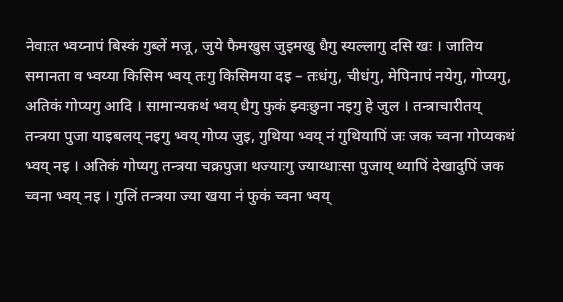नेवाःत भ्वय्नापं बिस्कं गुब्लें मजू, जुये फैमखुस जुइमखु धैगु स्यल्लागु दसि खः । जातिय समानता व भ्वय्या किसिम भ्वय् तःगु किसिमया दइ – तःधंगु, चीधंगु, मेपिनापं नयेगु, गोप्यगु, अतिकं गोप्यगु आदि । सामान्यकथं भ्वय् धैगु फुकं झ्वःछुना नइगु हे जुल । तन्त्राचारीतय् तन्त्रया पुजा याइबलय् नइगु भ्वय् गोप्य जुइ, गुथिया भ्वय् नं गुथियापिं जः जक च्वना गोप्यकथं भ्वय् नइ । अतिकं गोप्यगु तन्त्रया चक्रपुजा थज्याःगु ज्याय्धाःसा पुजाय् थ्यापिं देखादुपिं जक च्वना भ्वय् नइ । गुलिं तन्त्रया ज्या खया नं फुकं च्वना भ्वय्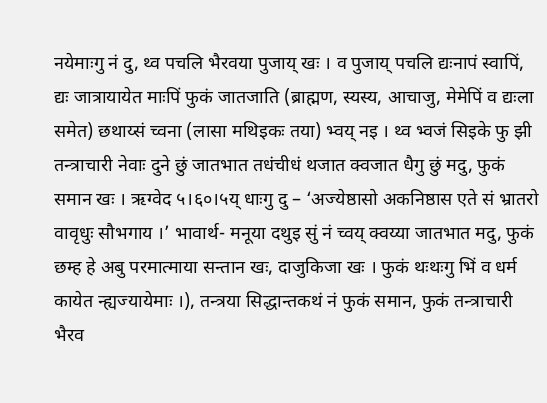नयेमाःगु नं दु, थ्व पचलि भैरवया पुजाय् खः । व पुजाय् पचलि द्यःनापं स्वापिं, द्यः जात्रायायेत माःपिं फुकं जातजाति (ब्राह्मण, स्यस्य, आचाजु, मेमेपिं व द्यःला समेत) छथाय्सं च्वना (लासा मथिइकः तया) भ्वय् नइ । थ्व भ्वजं सिइके फु झी तन्त्राचारी नेवाः दुने छुं जातभात तधंचीधं थजात क्वजात धैगु छुं मदु, फुकं समान खः । ऋग्वेद ५।६०।५य् धाःगु दु – ‘अज्येष्ठासो अकनिष्ठास एते सं भ्रातरो वावृधुः सौभगाय ।’ भावार्थ- मनूया दथुइ सुं नं च्वय् क्वय्या जातभात मदु, फुकं छम्ह हे अबु परमात्माया सन्तान खः, दाजुकिजा खः । फुकं थःथःगु भिं व धर्म कायेत न्ह्यज्यायेमाः ।), तन्त्रया सिद्धान्तकथं नं फुकं समान, फुकं तन्त्राचारी भैरव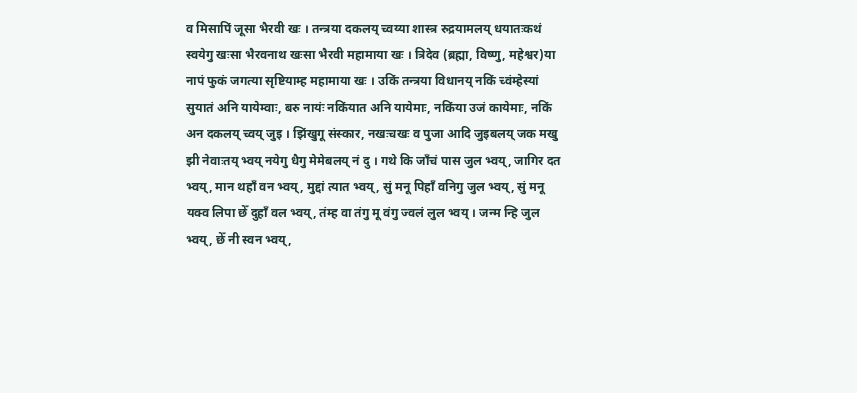व मिसापिं जूसा भैरवी खः । तन्त्रया दकलय् च्वय्या शास्त्र रुद्रयामलय् धयातःकथं स्वयेगु खःसा भैरवनाथ खःसा भैरवी महामाया खः । त्रिदेव (ब्रह्मा, विष्णु, महेश्वर)या नापं फुकं जगत्या सृष्टियाम्ह महामाया खः । उकिं तन्त्रया विधानय् नकिं च्वंम्हेस्यां सुयातं अनि यायेम्वाः, बरु नायंः नकिंयात अनि यायेमाः, नकिंया उजं कायेमाः, नकिं अन दकलय् च्वय् जुइ । झिंखुगू संस्कार, नखःचखः व पुजा आदि जुइबलय् जक मखु झी नेवाःतय् भ्वय् नयेगु धैगु मेमेबलय् नं दु । गथे कि जाँचं पास जुल भ्वय्, जागिर दत भ्वय्, मान थहाँ वन भ्वय्, मुद्दां त्यात भ्वय्, सुं मनू पिहाँ वनिगु जुल भ्वय्, सुं मनू यक्व लिपा छेँ दुहाँ वल भ्वय्, तंम्ह वा तंगु मू वंगु ज्वलं लुल भ्वय् । जन्म न्हि जुल भ्वय्, छेँ नी स्वन भ्वय्,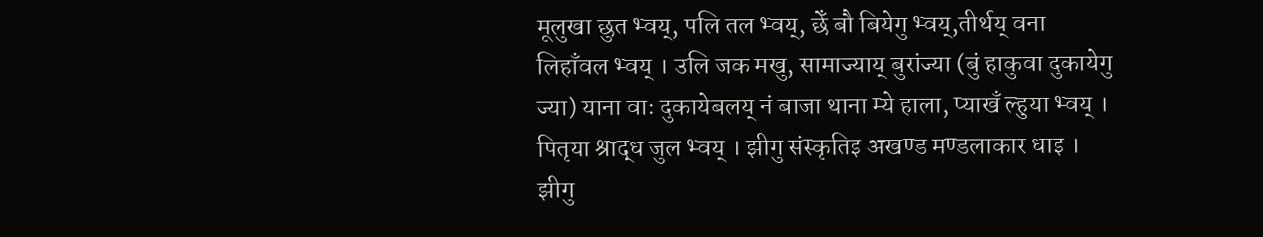मूलुखा छुत भ्वय्, पलि तल भ्वय्, छेँ बौ बियेगु भ्वय्,तीर्थय् वना लिहाँवल भ्वय् । उलि जक मखु, सामाज्याय् बुरांज्या (बुं हाकुवा दुकायेगु ज्या) याना वाः दुकायेबलय् नं बाजा थाना म्ये हाला, प्याखँ ल्हुया भ्वय् । पितृया श्राद्ध जुल भ्वय् । झीगु संस्कृतिइ अखण्ड मण्डलाकार धाइ । झीगु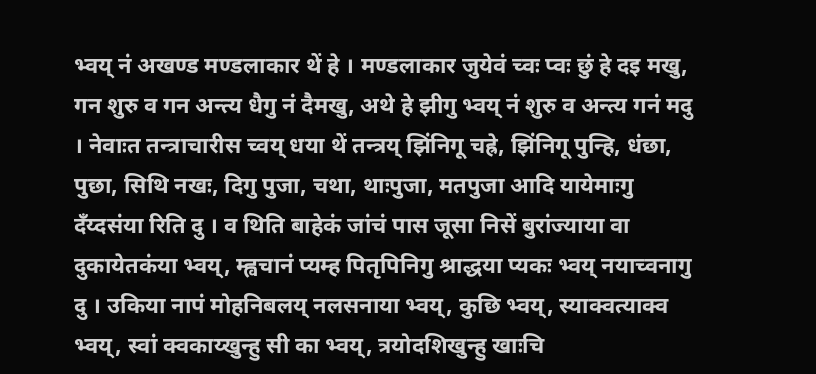भ्वय् नं अखण्ड मण्डलाकार थें हे । मण्डलाकार जुयेवं च्वः प्वः छुं हे दइ मखु, गन शुरु व गन अन्त्य धैगु नं दैमखु, अथे हे झीगु भ्वय् नं शुरु व अन्त्य गनं मदु । नेवाःत तन्त्राचारीस च्वय् धया थें तन्त्रय् झिंनिगू चह्रे, झिंनिगू पुन्हि, धंछा, पुछा, सिथि नखः, दिगु पुजा, चथा, थाःपुजा, मतपुजा आदि यायेमाःगु दँय्दसंया रिति दु । व थिति बाहेकं जांचं पास जूसा निसें बुरांज्याया वा दुकायेतकंया भ्वय्, म्ह्वचानं प्यम्ह पितृपिनिगु श्राद्धया प्यकः भ्वय् नयाच्वनागु दु । उकिया नापं मोहनिबलय् नलसनाया भ्वय्, कुछि भ्वय्, स्याक्वत्याक्व भ्वय्, स्वां क्वकाय्खुन्हु सी का भ्वय्, त्रयोदशिखुन्हु खाःचि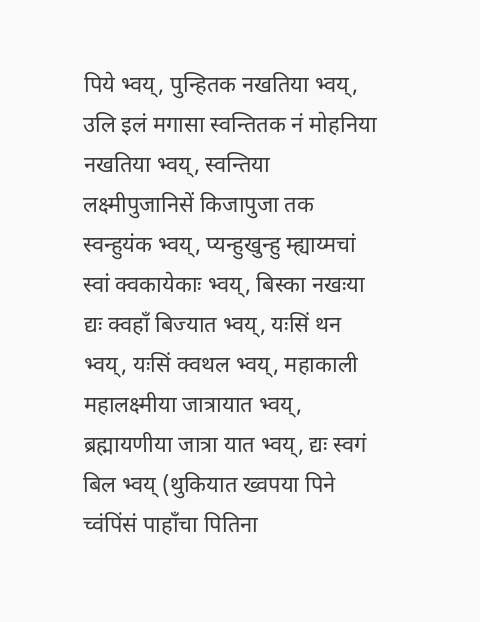पिये भ्वय्, पुन्हितक नखतिया भ्वय्, उलि इलं मगासा स्वन्तितक नं मोहनिया नखतिया भ्वय्, स्वन्तिया लक्ष्मीपुजानिसें किजापुजा तक स्वन्हुयंक भ्वय्, प्यन्हुखुन्हु म्ह्याय्मचां स्वां क्वकायेकाः भ्वय्, बिस्का नखःया द्यः क्वहाँ बिज्यात भ्वय्, यःसिं थन भ्वय्, यःसिं क्वथल भ्वय्, महाकाली महालक्ष्मीया जात्रायात भ्वय्, ब्रह्मायणीया जात्रा यात भ्वय्, द्यः स्वगं बिल भ्वय् (थुकियात ख्वपया पिने च्वंपिंसं पाहाँचा पितिना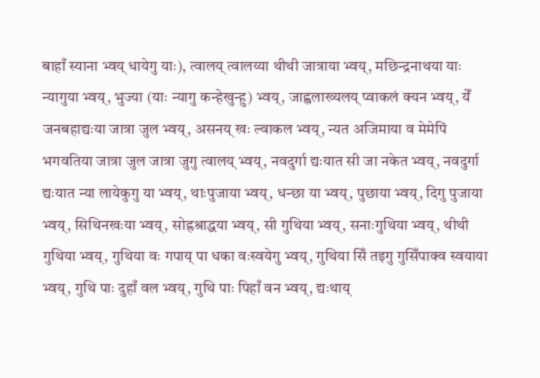बाहाँ स्याना भ्वय् धायेगु याः), त्वालय् त्वालय्या थीथी जात्राया भ्वय्, मछिन्द्रनाथया याः न्यागुया भ्वय्, भुज्या (याः न्यागु कन्हेखुन्हु) भ्वय्, जाह्वलाख्यलय् प्वाकलं क्यन भ्वय्, येँ जनबहाद्यःया जात्रा जुल भ्वय्, असनय् खः ल्वाकल भ्वय्, न्यत अजिमाया व मेमेपिं भगवतिया जात्रा जुल जात्रा जुगु त्वालय् भ्वय्, नवदुर्गा द्यःयात सी जा नकेत भ्वय्, नवदुर्गा द्यःयात न्या लायेकुगु या भ्वय्, थाःपुजाया भ्वय्, धन्छा या भ्वय्, पुछाया भ्वय्, दिगु पुजाया भ्वय्, सिथिनखःया भ्वय्, सोह्रश्राद्धया भ्वय्, सी गुथिया भ्वय्, सनाःगुथिया भ्वय्, थीथी गुथिया भ्वय्, गुथिया वः गपाय् पा धका वःस्वयेगु भ्वय्, गुथिया सिँ तइगु गुसिँपाक्व स्वयाया भ्वय्, गुथि पाः दुहाँ वल भ्वय्, गुथि पाः पिहाँ वन भ्वय्, द्यःथाय्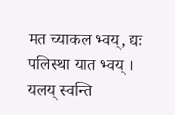मत च्याकल भ्वय्, द्यः पलिस्था यात भ्वय् । यलय् स्वन्ति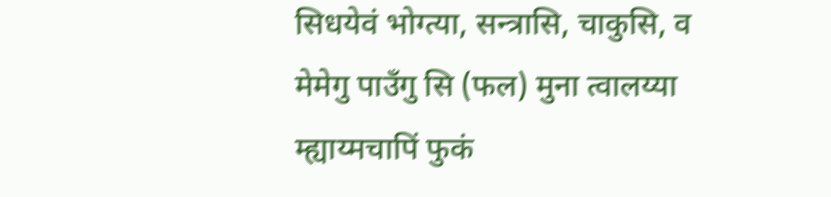सिधयेवं भोग्त्या, सन्त्रासि, चाकुसि, व मेमेगु पाउँगु सि (फल) मुना त्वालय्या म्ह्याय्मचापिं फुकं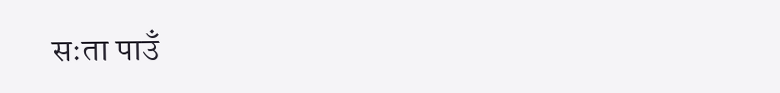सःता पाउँ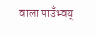वाला पाउँभ्वय्